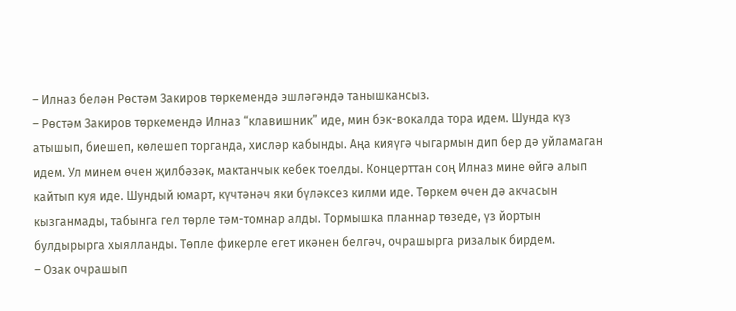– Илназ белән Рөстәм Закиров төркемендә эшләгәндә танышкансыз.
– Рөстәм Закиров төркемендә Илназ “клавишник” иде, мин бэк-вокалда тора идем. Шунда күз атышып, биешеп, көлешеп торганда, хисләр кабынды. Аңа кияүгә чыгармын дип бер дә уйламаган идем. Ул минем өчен җилбәзәк, мактанчык кебек тоелды. Концерттан соң Илназ мине өйгә алып кайтып куя иде. Шундый юмарт, күчтәнәч яки бүләксез килми иде. Төркем өчен дә акчасын кызганмады, табынга гел төрле тәм-томнар алды. Тормышка планнар төзеде, үз йортын булдырырга хыялланды. Төпле фикерле егет икәнен белгәч, очрашырга ризалык бирдем.
– Озак очрашып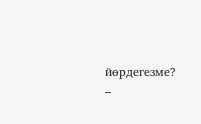йөрдегезме?
–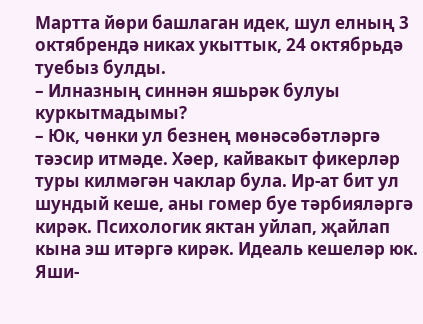Мартта йөри башлаган идек, шул елның 3 октябрендә никах укыттык, 24 октябрьдә туебыз булды.
– Илназның синнән яшьрәк булуы куркытмадымы?
– Юк, чөнки ул безнең мөнәсәбәтләргә тәэсир итмәде. Хәер, кайвакыт фикерләр туры килмәгән чаклар була. Ир-ат бит ул шундый кеше, аны гомер буе тәрбияләргә кирәк. Психологик яктан уйлап, җайлап кына эш итәргә кирәк. Идеаль кешеләр юк. Яши-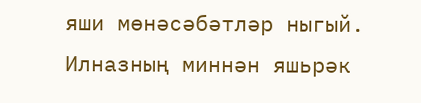яши мөнәсәбәтләр ныгый. Илназның миннән яшьрәк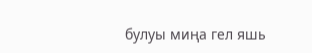булуы миңа гел яшь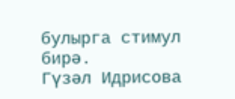булырга стимул бирә.
Гүзәл Идрисова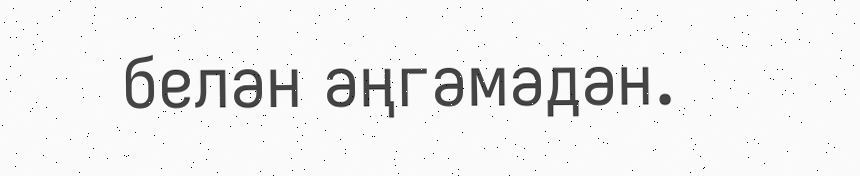белән әңгәмәдән.